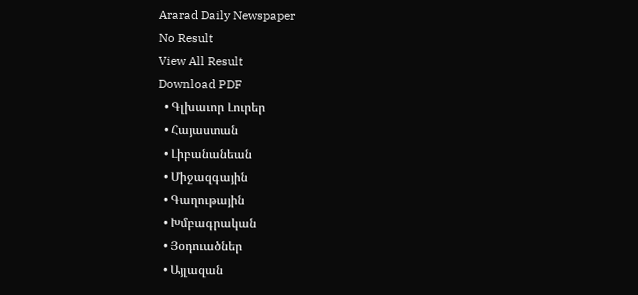Ararad Daily Newspaper
No Result
View All Result
Download PDF
  • Գլխաւոր Լուրեր
  • Հայաստան
  • Լիբանանեան
  • Միջազգային
  • Գաղութային
  • Խմբագրական
  • Յօդուածներ
  • Այլազան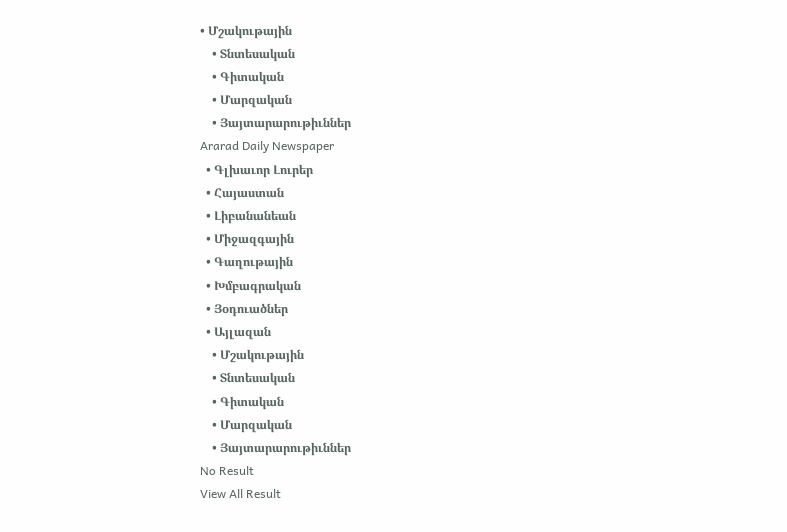• Մշակութային
    • Տնտեսական
    • Գիտական
    • Մարզական
    • Յայտարարութիւններ
Ararad Daily Newspaper
  • Գլխաւոր Լուրեր
  • Հայաստան
  • Լիբանանեան
  • Միջազգային
  • Գաղութային
  • Խմբագրական
  • Յօդուածներ
  • Այլազան
    • Մշակութային
    • Տնտեսական
    • Գիտական
    • Մարզական
    • Յայտարարութիւններ
No Result
View All Result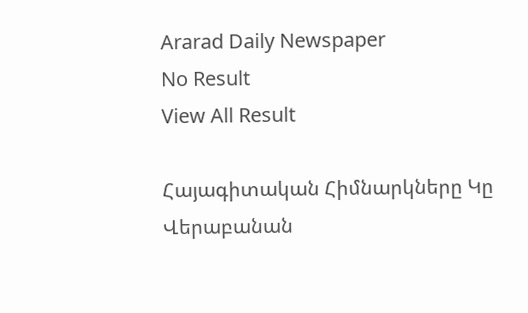Ararad Daily Newspaper
No Result
View All Result

Հայագիտական Հիմնարկները Կը Վերաբանան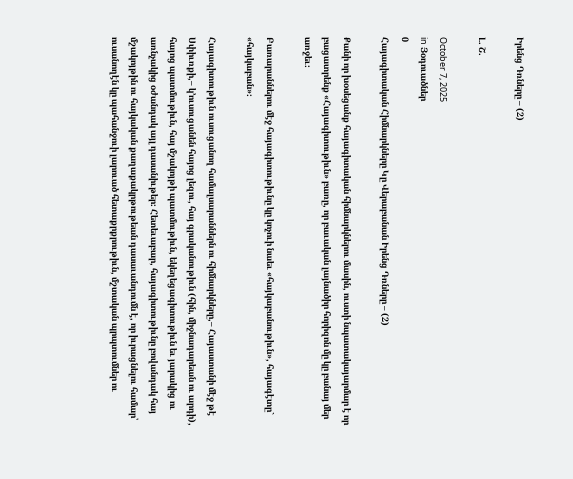Իրենց Դռները – (2)

Լ. Շ.

October 7, 2025
in Յօդուածներ
0
Հայագիտական Հիմնարկները Կը Վերաբանան Իրենց Դռները – (2)

Քանի որ խօսեցանք հայագիտական հիմնարկներու մասին, ուստի նպատակայարմար է որ բացատրենք «Հայագիտութիւն» բառը, որ բաւական լայնածիր հորիզոն մը կը բանայ մեր առջեւ։

Բառարաններու մէջ հայագիտութիւնը կը կոչուի նաեւ «հայկաբանութիւն», հայագէտը` «հայկաբան»։

Հայագիտութիւն ուսուցանող համալսարաններն ու հիմնարկները,– Հայաստանի մէջ թէ Սփիւռքի,– կ’ուսուցանեն հայոց լեզու, հայ գրականութիւն (հին, միջնադարեան ու արդի), հայոց պատմութիւն, հայ մշակոյթի պատմութիւն, եկեղեցագիտութիւն եւ յարակից ու առնչակից օժանդակ այլ դասանիւթեր։ Հետեւաբար, հայագիտութիւնը բովանդակ հայ մշակոյթին ու հայկական քաղաքակրթութեան դասաւանդումն է, որ իւրացնելու համար՝ ուսանողէն կը պահանջուի լարուած հետաքրքրութիւն, մշտական պրպտումներ ու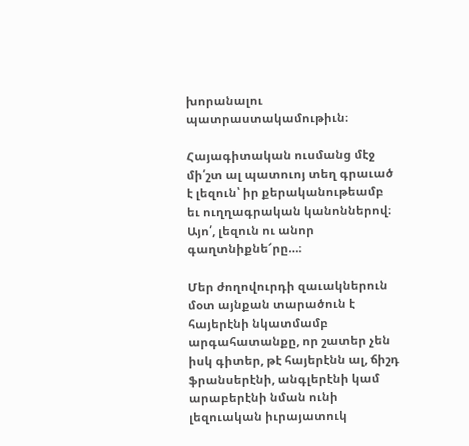խորանալու պատրաստակամութիւն։

Հայագիտական ուսմանց մէջ մի՛շտ ալ պատուոյ տեղ գրաւած է լեզուն՝ իր քերականութեամբ եւ ուղղագրական կանոններով։ Այո՛, լեզուն ու անոր գաղտնիքնե՜րը…։

Մեր ժողովուրդի զաւակներուն մօտ այնքան տարածուն է հայերէնի նկատմամբ արգահատանքը, որ շատեր չեն իսկ գիտեր, թէ հայերէնն ալ, ճիշդ ֆրանսերէնի, անգլերէնի կամ արաբերէնի նման ունի լեզուական իւրայատուկ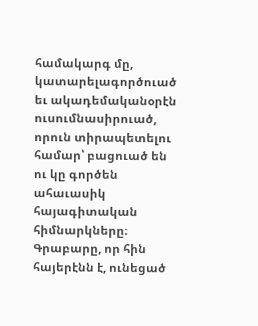համակարգ մը, կատարելագործուած եւ ակադեմականօրէն ուսումնասիրուած, որուն տիրապետելու համար՝ բացուած են ու կը գործեն ահաւասիկ հայագիտական հիմնարկները։ Գրաբարը, որ հին հայերէնն է, ունեցած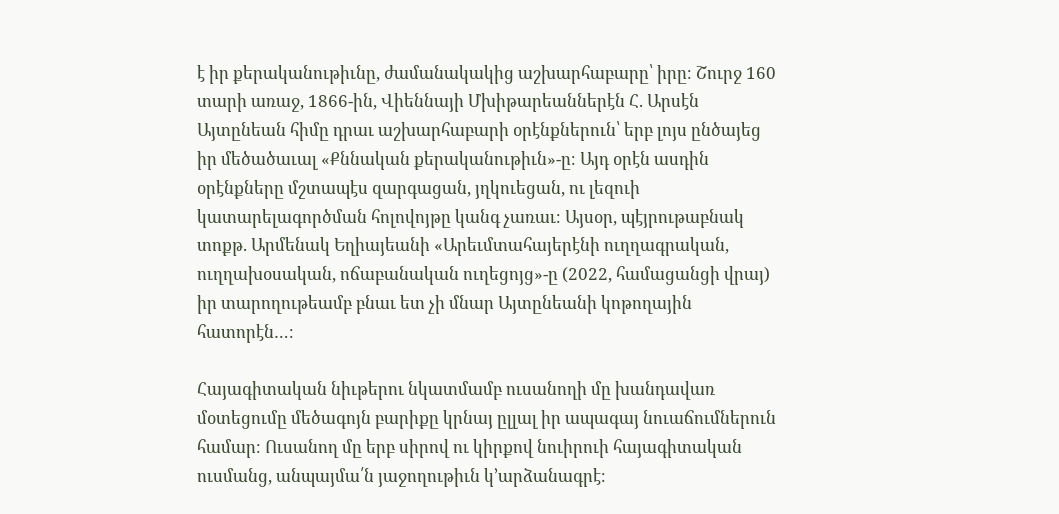է իր քերականութիւնը, ժամանակակից աշխարհաբարը՝ իրը։ Շուրջ 160 տարի առաջ, 1866-ին, Վիեննայի Մխիթարեաններէն Հ. Արսէն Այտընեան հիմը դրաւ աշխարհաբարի օրէնքներուն՝ երբ լոյս ընծայեց իր մեծածաւալ «Քննական քերականութիւն»-ը։ Այդ օրէն ասդին օրէնքները մշտապէս զարգացան, յղկուեցան, ու լեզուի կատարելագործման հոլովոյթը կանգ չառաւ։ Այսօր, պէյրութաբնակ տոքթ. Արմենակ Եղիայեանի «Արեւմտահայերէնի ուղղագրական, ուղղախօսական, ոճաբանական ուղեցոյց»-ը (2022, համացանցի վրայ) իր տարողութեամբ բնաւ ետ չի մնար Այտընեանի կոթողային հատորէն…։

Հայագիտական նիւթերու նկատմամբ ուսանողի մը խանդավառ մօտեցումը մեծագոյն բարիքը կրնայ ըլլալ իր ապագայ նուաճումներուն համար։ Ուսանող մը երբ սիրով ու կիրքով նուիրուի հայագիտական ուսմանց, անպայմա՛ն յաջողութիւն կ’արձանագրէ։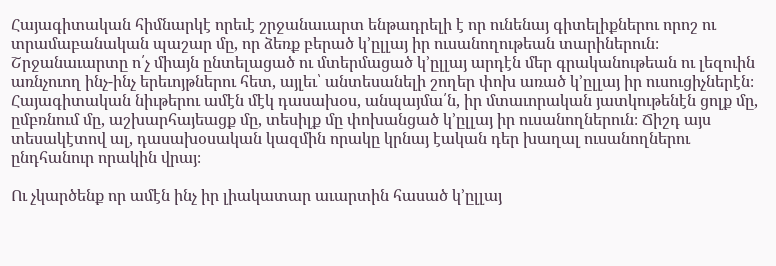Հայագիտական հիմնարկէ որեւէ շրջանաւարտ ենթադրելի է որ ունենայ գիտելիքներու որոշ ու տրամաբանական պաշար մը, որ ձեռք բերած կ’ըլլայ իր ուսանողութեան տարիներուն։ Շրջանաւարտը ո՛չ միայն ընտելացած ու մտերմացած կ’ըլլայ արդէն մեր գրականութեան ու լեզուին առնչուող ինչ-ինչ երեւոյթներու հետ, այլեւ՝ անտեսանելի շողեր փոխ առած կ’ըլլայ իր ուսուցիչներէն։ Հայագիտական նիւթերու ամէն մէկ դասախօս, անպայմա՛ն, իր մտաւորական յատկութենէն ցոլք մը, ըմբռնում մը, աշխարհայեացք մը, տեսիլք մը փոխանցած կ’ըլլայ իր ուսանողներուն։ Ճիշդ այս տեսակէտով ալ, դասախօսական կազմին որակը կրնայ էական դեր խաղալ ուսանողներու ընդհանուր որակին վրայ։

Ու չկարծենք որ ամէն ինչ իր լիակատար աւարտին հասած կ’ըլլայ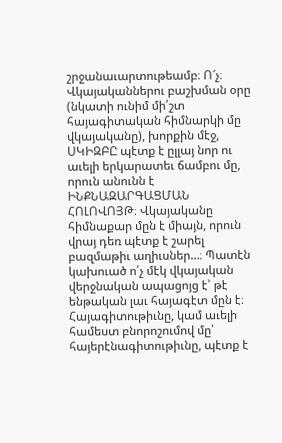շրջանաւարտութեամբ։ Ո՜չ։ Վկայականներու բաշխման օրը (նկատի ունիմ մի՛շտ հայագիտական հիմնարկի մը վկայականը), խորքին մէջ, ՍԿԻԶԲԸ պէտք է ըլլայ նոր ու աւելի երկարատեւ ճամբու մը, որուն անունն է ԻՆՔՆԱԶԱՐԳԱՑՄԱՆ ՀՈԼՈՎՈՅԹ։ Վկայականը հիմնաքար մըն է միայն, որուն վրայ դեռ պէտք է շարել բազմաթիւ աղիւսներ…։ Պատէն կախուած ո՛չ մէկ վկայական վերջնական ապացոյց է՝ թէ ենթական լաւ հայագէտ մըն է։ Հայագիտութիւնը, կամ աւելի համեստ բնորոշումով մը՝ հայերէնագիտութիւնը, պէտք է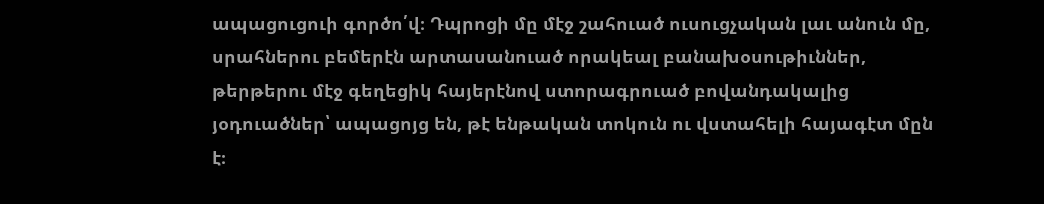ապացուցուի գործո՛վ։ Դպրոցի մը մէջ շահուած ուսուցչական լաւ անուն մը, սրահներու բեմերէն արտասանուած որակեալ բանախօսութիւններ, թերթերու մէջ գեղեցիկ հայերէնով ստորագրուած բովանդակալից յօդուածներ՝ ապացոյց են, թէ ենթական տոկուն ու վստահելի հայագէտ մըն է։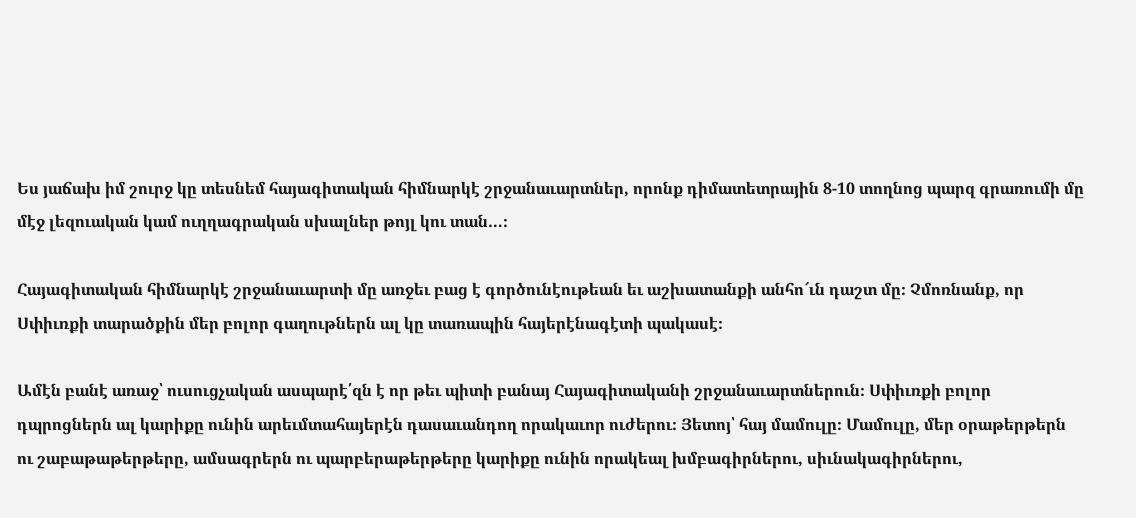Ես յաճախ իմ շուրջ կը տեսնեմ հայագիտական հիմնարկէ շրջանաւարտներ, որոնք դիմատետրային 8-10 տողնոց պարզ գրառումի մը մէջ լեզուական կամ ուղղագրական սխալներ թոյլ կու տան…։

Հայագիտական հիմնարկէ շրջանաւարտի մը առջեւ բաց է գործունէութեան եւ աշխատանքի անհո՜ւն դաշտ մը։ Չմոռնանք, որ Սփիւռքի տարածքին մեր բոլոր գաղութներն ալ կը տառապին հայերէնագէտի պակասէ։

Ամէն բանէ առաջ՝ ուսուցչական ասպարէ՛զն է որ թեւ պիտի բանայ Հայագիտականի շրջանաւարտներուն։ Սփիւռքի բոլոր դպրոցներն ալ կարիքը ունին արեւմտահայերէն դասաւանդող որակաւոր ուժերու։ Յետոյ՝ հայ մամուլը։ Մամուլը, մեր օրաթերթերն ու շաբաթաթերթերը, ամսագրերն ու պարբերաթերթերը կարիքը ունին որակեալ խմբագիրներու, սիւնակագիրներու,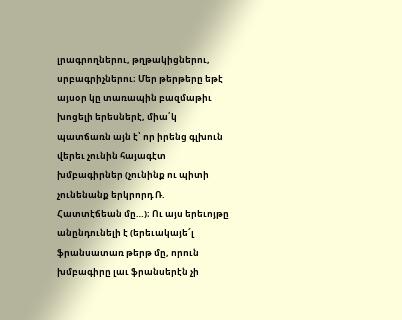լրագրողներու, թղթակիցներու, սրբագրիչներու։ Մեր թերթերը եթէ այսօր կը տառապին բազմաթիւ խոցելի երեսներէ, միա՛կ պատճառն այն է՝ որ իրենց գլխուն վերեւ չունին հայագէտ խմբագիրներ (չունինք ու պիտի չունենանք երկրորդ Ռ. Հատտէճեան մը…)։ Ու այս երեւոյթը անընդունելի է (երեւակայե՜լ ֆրանսատառ թերթ մը, որուն խմբագիրը լաւ ֆրանսերէն չի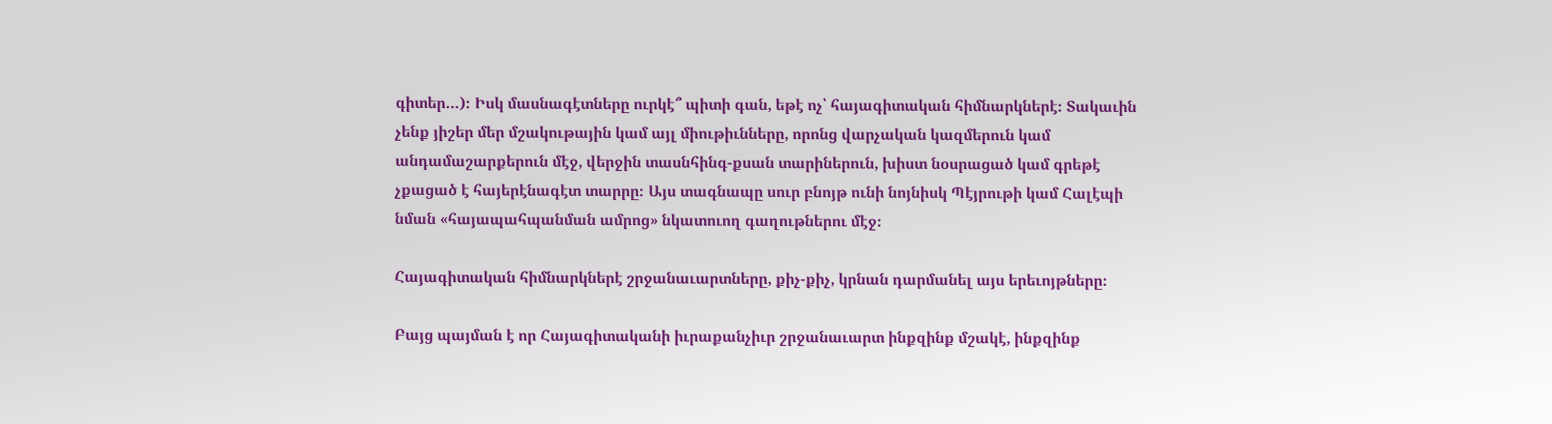գիտեր…)։ Իսկ մասնագէտները ուրկէ՞ պիտի գան, եթէ ոչ՝ հայագիտական հիմնարկներէ։ Տակաւին չենք յիշեր մեր մշակութային կամ այլ միութիւնները, որոնց վարչական կազմերուն կամ անդամաշարքերուն մէջ, վերջին տասնհինգ-քսան տարիներուն, խիստ նօսրացած կամ գրեթէ չքացած է հայերէնագէտ տարրը։ Այս տագնապը սուր բնոյթ ունի նոյնիսկ Պէյրութի կամ Հալէպի նման «հայապահպանման ամրոց» նկատուող գաղութներու մէջ։

Հայագիտական հիմնարկներէ շրջանաւարտները, քիչ-քիչ, կրնան դարմանել այս երեւոյթները։

Բայց պայման է որ Հայագիտականի իւրաքանչիւր շրջանաւարտ ինքզինք մշակէ, ինքզինք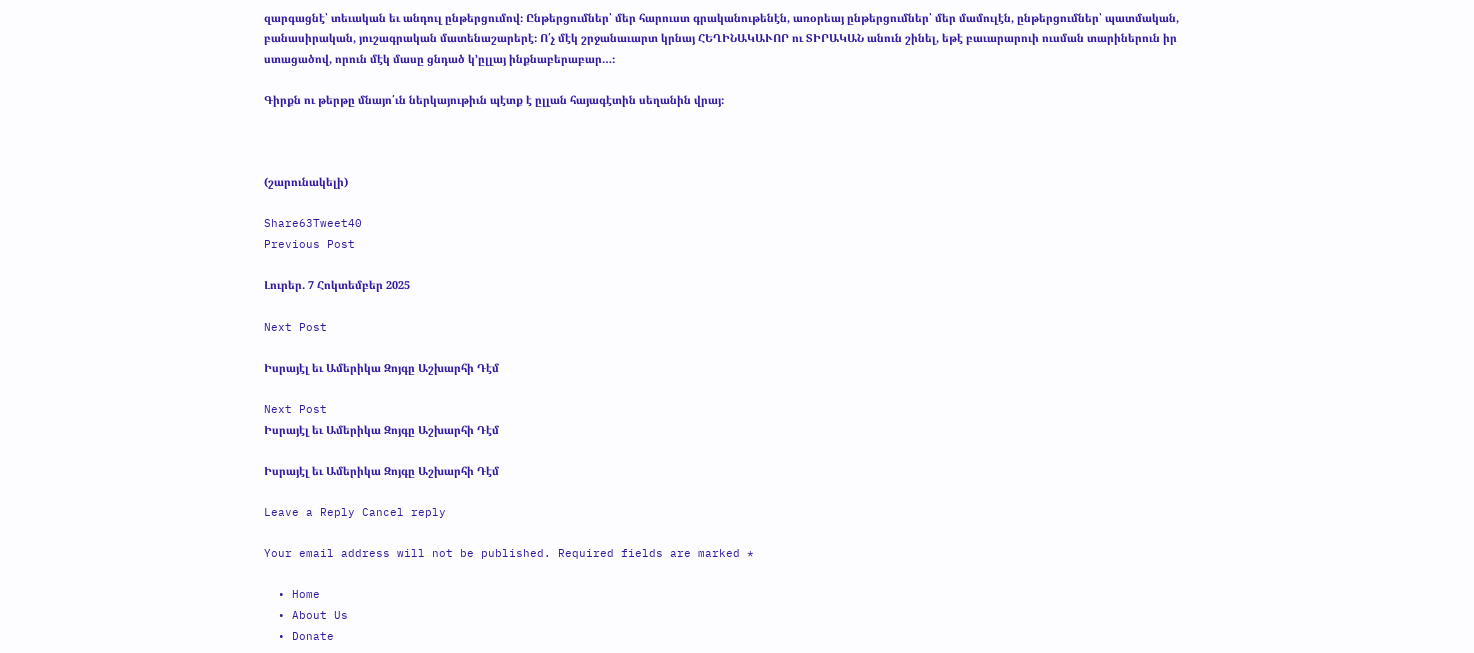զարգացնէ՝ տեւական եւ անդուլ ընթերցումով։ Ընթերցումներ՝ մեր հարուստ գրականութենէն, առօրեայ ընթերցումներ՝ մեր մամուլէն, ընթերցումներ՝ պատմական, բանասիրական, յուշագրական մատենաշարերէ։ Ո՛չ մէկ շրջանաւարտ կրնայ ՀԵՂԻՆԱԿԱՒՈՐ ու ՏԻՐԱԿԱՆ անուն շինել, եթէ բաւարարուի ուսման տարիներուն իր ստացածով, որուն մէկ մասը ցնդած կ’ըլլայ ինքնաբերաբար…։

Գիրքն ու թերթը մնայո՛ւն ներկայութիւն պէտք է ըլլան հայագէտին սեղանին վրայ։



(շարունակելի)

Share63Tweet40
Previous Post

Լուրեր. 7 Հոկտեմբեր 2025

Next Post

Իսրայէլ եւ Ամերիկա Զոյգը Աշխարհի Դէմ

Next Post
Իսրայէլ եւ Ամերիկա Զոյգը Աշխարհի Դէմ

Իսրայէլ եւ Ամերիկա Զոյգը Աշխարհի Դէմ

Leave a Reply Cancel reply

Your email address will not be published. Required fields are marked *

  • Home
  • About Us
  • Donate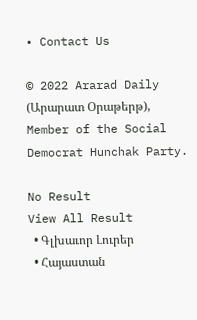• Contact Us

© 2022 Ararad Daily (Արարատ Օրաթերթ), Member of the Social Democrat Hunchak Party.

No Result
View All Result
  • Գլխաւոր Լուրեր
  • Հայաստան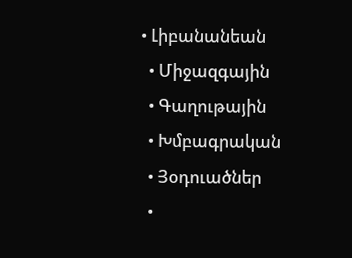• Լիբանանեան
  • Միջազգային
  • Գաղութային
  • Խմբագրական
  • Յօդուածներ
  •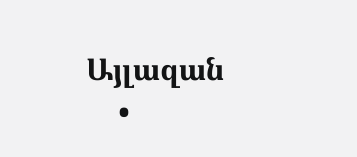Այլազան
    •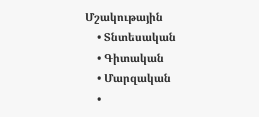Մշակութային
    • Տնտեսական
    • Գիտական
    • Մարզական
    •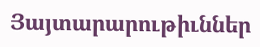Յայտարարութիւններ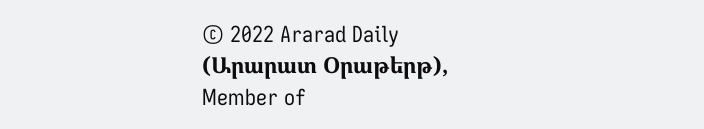© 2022 Ararad Daily (Արարատ Օրաթերթ), Member of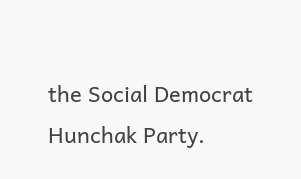the Social Democrat Hunchak Party.